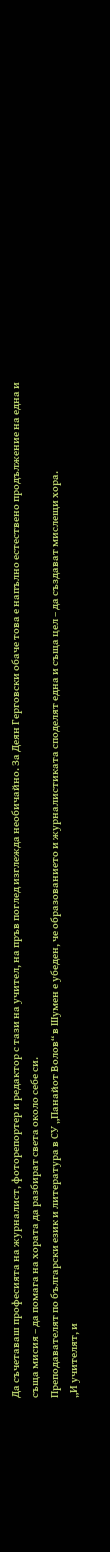Да съчетаваш професията на журналист, фоторепортер и редактор с тази на учител, на пръв поглед изглежда необичайно. За Деян Герговски обаче това е напълно естествено продължение на една и съща мисия – да помага на хората да разбират света около себе си.
Преподавателят по български език и литература в СУ „Панайот Волов“ в Шумен е убеден, че образованието и журналистиката споделят една и съща цел – да създават мислещи хора.
„И учителят, и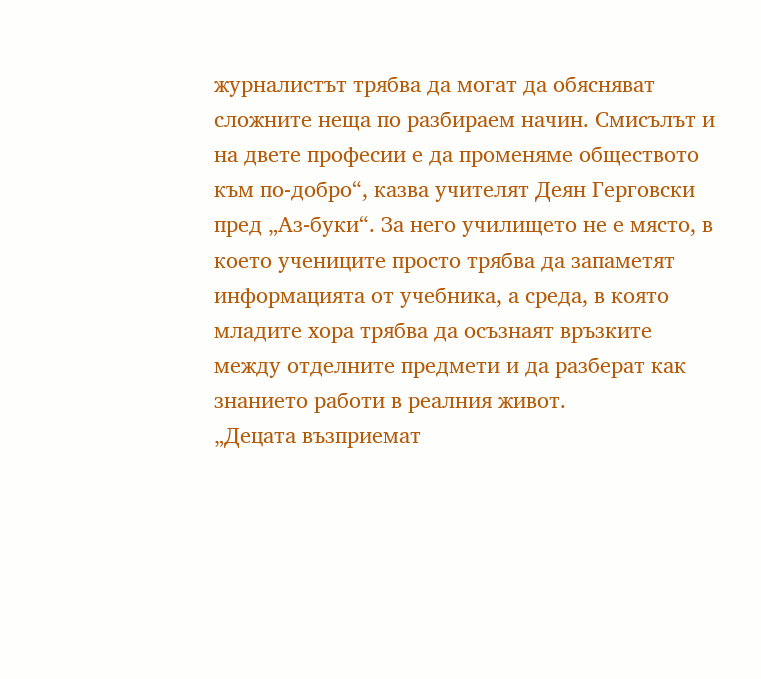журналистът трябва да могат да обясняват сложните неща по разбираем начин. Смисълът и на двете професии е да променяме обществото към по-добро“, казва учителят Деян Герговски пред „Аз-буки“. За него училището не е място, в което учениците просто трябва да запаметят информацията от учебника, а среда, в която младите хора трябва да осъзнаят връзките между отделните предмети и да разберат как знанието работи в реалния живот.
„Децата възприемат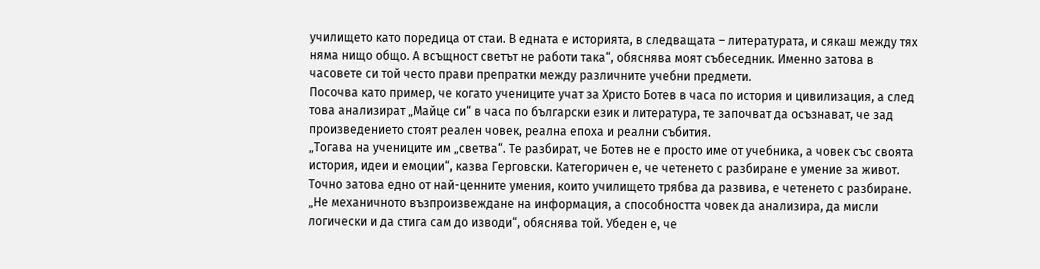училището като поредица от стаи. В едната е историята, в следващата – литературата, и сякаш между тях няма нищо общо. А всъщност светът не работи така“, обяснява моят събеседник. Именно затова в часовете си той често прави препратки между различните учебни предмети.
Посочва като пример, че когато учениците учат за Христо Ботев в часа по история и цивилизация, а след това анализират „Майце си“ в часа по български език и литература, те започват да осъзнават, че зад произведението стоят реален човек, реална епоха и реални събития.
„Тогава на учениците им „светва“. Те разбират, че Ботев не е просто име от учебника, а човек със своята история, идеи и емоции“, казва Герговски. Категоричен е, че четенето с разбиране е умение за живот. Точно затова едно от най-ценните умения, които училището трябва да развива, е четенето с разбиране.
„Не механичното възпроизвеждане на информация, а способността човек да анализира, да мисли логически и да стига сам до изводи“, обяснява той. Убеден е, че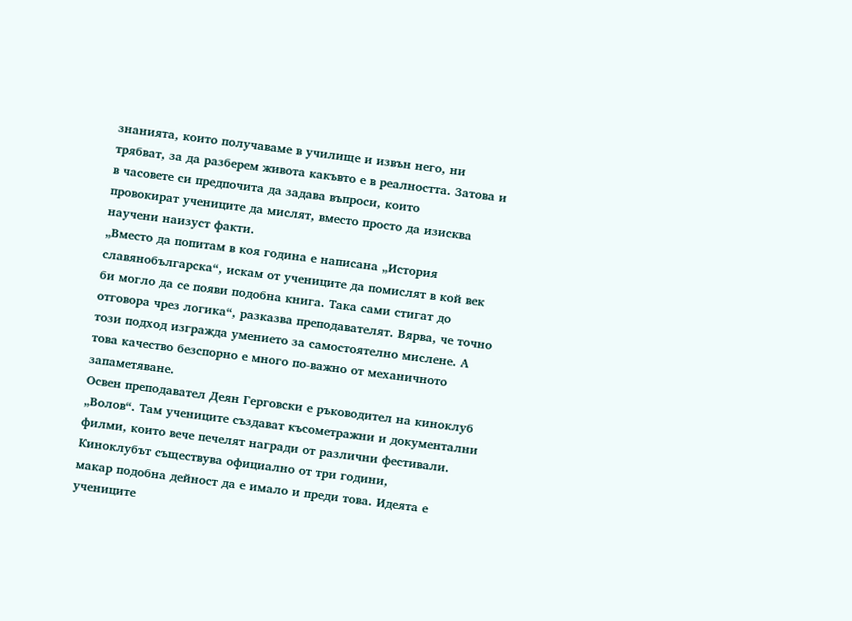знанията, които получаваме в училище и извън него, ни трябват, за да разберем живота какъвто е в реалността. Затова и в часовете си предпочита да задава въпроси, които
провокират учениците да мислят, вместо просто да изисква научени наизуст факти.
„Вместо да попитам в коя година е написана „История славянобългарска“, искам от учениците да помислят в кой век би могло да се появи подобна книга. Така сами стигат до отговора чрез логика“, разказва преподавателят. Вярва, че точно този подход изгражда умението за самостоятелно мислене. А това качество безспорно е много по-важно от механичното запаметяване.
Освен преподавател Деян Герговски е ръководител на киноклуб „Волов“. Там учениците създават късометражни и документални филми, които вече печелят награди от различни фестивали.
Киноклубът съществува официално от три години,
макар подобна дейност да е имало и преди това. Идеята е учениците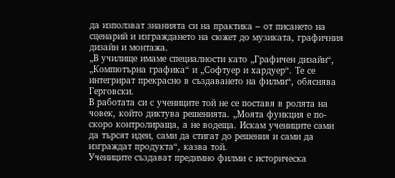да използват знанията си на практика – от писането на сценарий и изграждането на сюжет до музиката, графичния дизайн и монтажа.
„В училище имаме специалности като „Графичен дизайн“, „Компютърна графика“ и „Софтуер и хардуер“. Те се интегрират прекрасно в създаването на филми“, обяснява Герговски.
В работата си с учениците той не се поставя в ролята на човек, който диктува решенията. „Моята функция е по-скоро контролираща, а не водеща. Искам учениците сами да търсят идеи, сами да стигат до решения и сами да изграждат продукта“, казва той.
Учениците създават предимно филми с историческа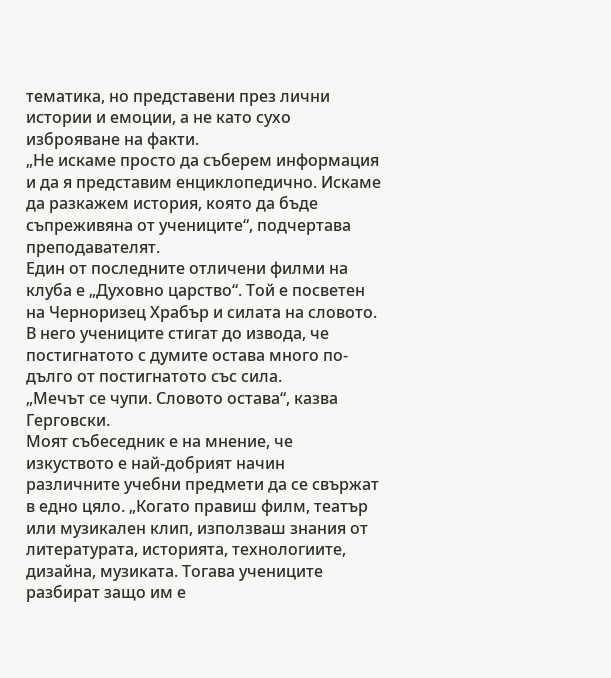тематика, но представени през лични истории и емоции, а не като сухо изброяване на факти.
„Не искаме просто да съберем информация и да я представим енциклопедично. Искаме да разкажем история, която да бъде съпреживяна от учениците“, подчертава преподавателят.
Един от последните отличени филми на клуба е „Духовно царство“. Той е посветен на Черноризец Храбър и силата на словото. В него учениците стигат до извода, че постигнатото с думите остава много по-дълго от постигнатото със сила.
„Мечът се чупи. Словото остава“, казва Герговски.
Моят събеседник е на мнение, че изкуството е най-добрият начин различните учебни предмети да се свържат в едно цяло. „Когато правиш филм, театър или музикален клип, използваш знания от литературата, историята, технологиите, дизайна, музиката. Тогава учениците разбират защо им е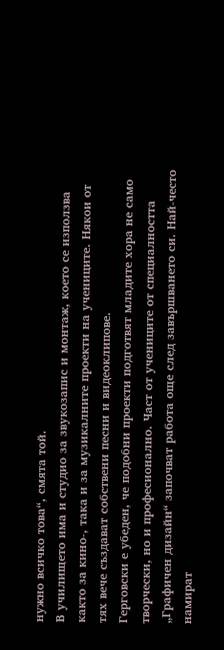нужно всичко това“, смята той.
В училището има и студио за звукозапис и монтаж, което се използва както за кино-, така и за музикалните проекти на учениците. Някои от тях вече създават собствени песни и видеоклипове.
Герговски е убеден, че подобни проекти подготвят младите хора не само творчески, но и професионално. Част от учениците от специалността „Графичен дизайн“ започват работа още след завършването си. Най-често намират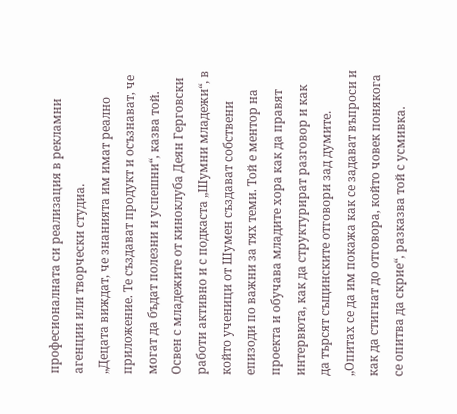професионалната си реализация в рекламни агенции или творчески студиа.
„Децата виждат, че знанията им имат реално приложение. Те създават продукт и осъзнават, че могат да бъдат полезни и успешни“, казва той.
Освен с младежите от киноклуба Деян Герговски работи активно и с подкаста „Шумни младежи“, в който ученици от Шумен създават собствени епизоди по важни за тях теми. Той е ментор на проекта и обучава младите хора как да правят интервюта, как да структурират разговор и как да търсят същинските отговори зад думите.
„Опитах се да им покажа как се задават въпроси и как да стигнат до отговора, който човек понякога се опитва да скрие“, разказва той с усмивка.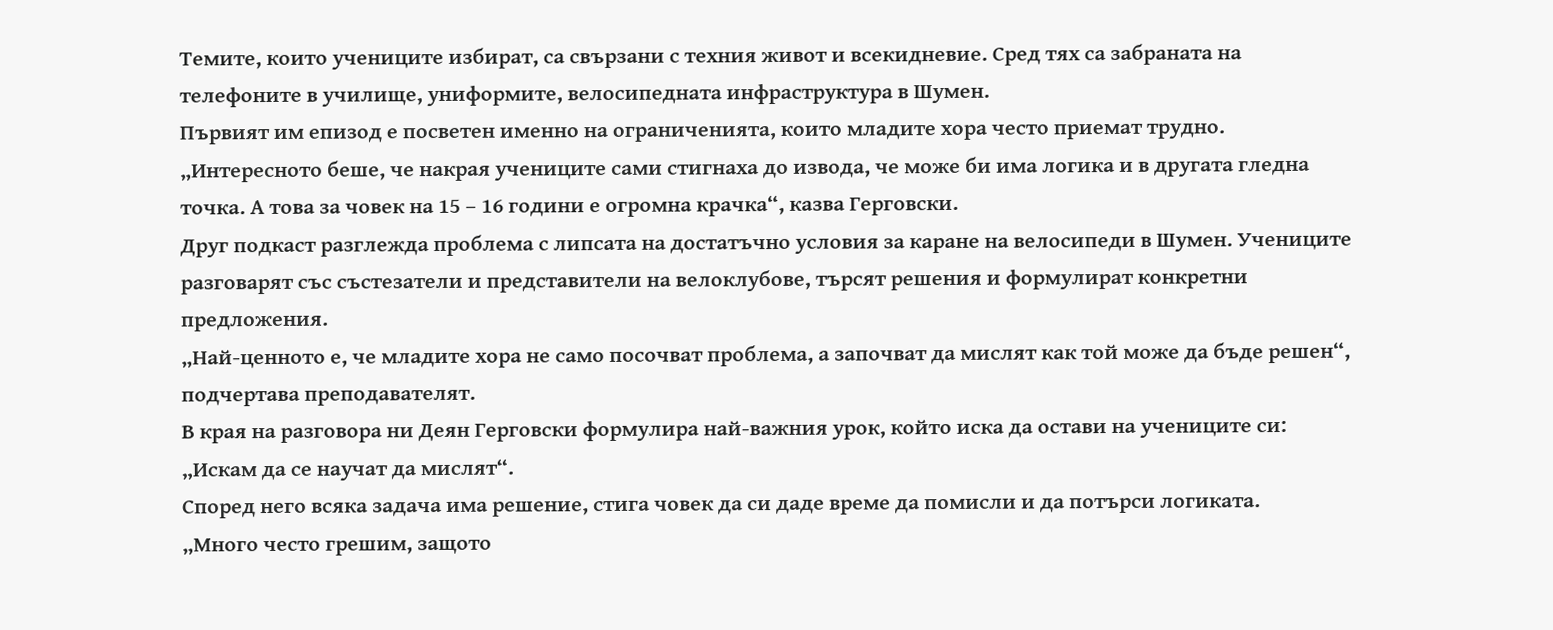Темите, които учениците избират, са свързани с техния живот и всекидневие. Сред тях са забраната на телефоните в училище, униформите, велосипедната инфраструктура в Шумен.
Първият им епизод е посветен именно на ограниченията, които младите хора често приемат трудно.
„Интересното беше, че накрая учениците сами стигнаха до извода, че може би има логика и в другата гледна точка. А това за човек на 15 – 16 години е огромна крачка“, казва Герговски.
Друг подкаст разглежда проблема с липсата на достатъчно условия за каране на велосипеди в Шумен. Учениците разговарят със състезатели и представители на велоклубове, търсят решения и формулират конкретни предложения.
„Най-ценното е, че младите хора не само посочват проблема, а започват да мислят как той може да бъде решен“, подчертава преподавателят.
В края на разговора ни Деян Герговски формулира най-важния урок, който иска да остави на учениците си: „Искам да се научат да мислят“.
Според него всяка задача има решение, стига човек да си даде време да помисли и да потърси логиката.
„Много често грешим, защото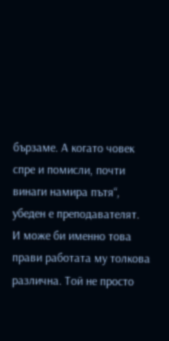бързаме. А когато човек спре и помисли, почти винаги намира пътя“, убеден е преподавателят.
И може би именно това прави работата му толкова различна. Той не просто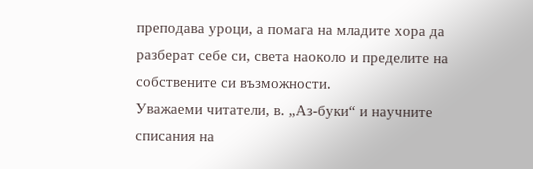преподава уроци, а помага на младите хора да разберат себе си, света наоколо и пределите на собствените си възможности.
Уважаеми читатели, в. „Аз-буки“ и научните списания на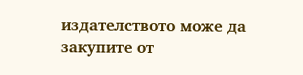издателството може да закупите от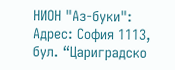НИОН "Аз-буки":
Адрес: София 1113, бул. “Цариградско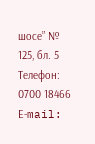шосе” № 125, бл. 5
Телефон: 0700 18466
Е-mail: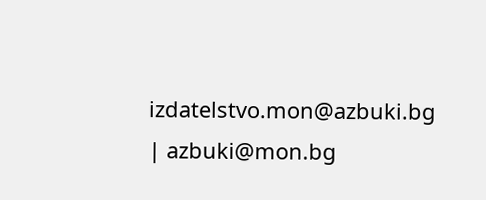izdatelstvo.mon@azbuki.bg | azbuki@mon.bg